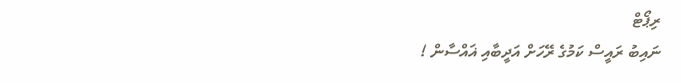ރިޕޯޓް
ނައިބު ރައީސް ކަމުގެ ރޭހަށް އަދީބާއި ޣައްސާން !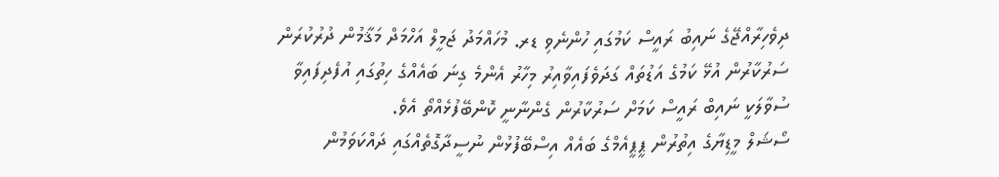ދިވެހިރާއްޖޭގެ ނައިބު ރައީސް ކަމުގައި ހުންނެވި ޑރ. މުހައްމަދު ޖަމީލް އަހްމަދް މަޤާމުން ދުރުކުރަން ސަރުކާރުން އުޅޭ ކަމުގެ އަޑުތައް ގަދަވެފައިވާއިރު މިހާރު އެންމެ ގިނަ ބައެއްގެ ހިތުގައި އުފެދިފައިވާ ސުވާލަކީ ނައިބް ރައީސް ކަމަށް ސަރުކާރުން ގެންނާނީ ކޮންބޭފުޅެއްތޯ އެވެ.
ސޯޝަލް މީޑިޔާގެ އިތުރުން ޕީޕީއެމްގެ ބައެއް އިސްބޭފުޅުން ނުސީދާގޮތެއްގައި ދައްކަވަމުން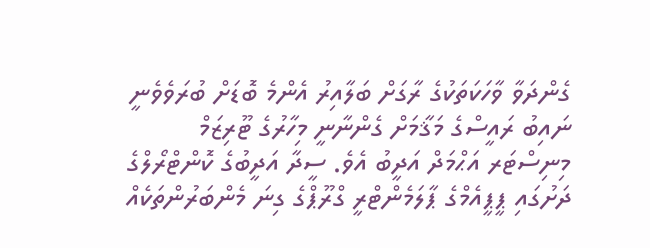ގެންދަވާ ވާހަކަތަކުގެ ރާގަށް ބަލާއިރު އެންމެ ބޮޑަށް ބުރަވެވެނީ ނައިބު ރައީސްގެ މަޤާމަށް ގެންނާނީ މިހާރުގެ ޓޫރިޒަމް މިނިސްޓަރ އަޙްމަދް އަދީބު އެވެ. ސީދާ އަދީބުގެ ކޮންޓްރޯލްގެ ދަށުގައި ޕީޕީއެމްގެ ޕާލަމެންޓްރީ ގްރޫޕްގެ ގިނަ މެންބަރުންތަކެއް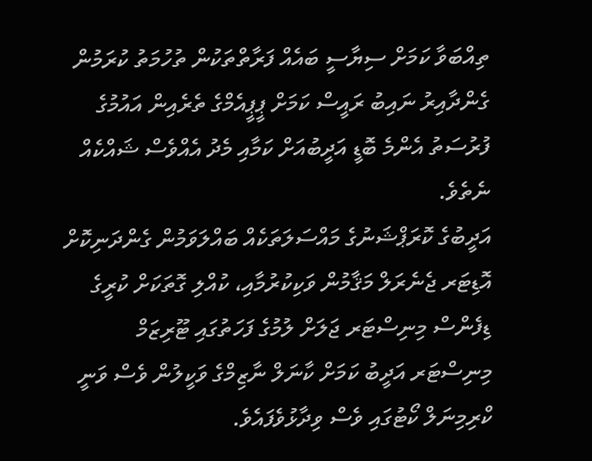ތިއްބަވާ ކަމަށް ސިޔާސީ ބައެއް ފަރާތްތަކުން ތުހުމަތު ކުރަމުން ގެންދާއިރު ނައިބު ރައީސް ކަމަށް ޕީޕީއެމްގެ ތެރެއިން އައުމުގެ ފުރުސަތު އެންމެ ބޮޑީ އަދީބުއަށް ކަމާއި މެދު އެއްވެސް ޝައްކެއް ނެތެވެ.
އަދީބުގެ ކޮރަޕްޝަނުގެ މައްސަލަތަކެއް ބައްލަވަމުން ގެންދަނިކޮށް އޮޑިޓަރ ޖެނެރަލް މަޤާމުން ވަކިކުރުމާއި، ކުއްލި ގޮތަކަށް ކުރީގެ ޑިފެންސް މިނިސްޓަރ ޖަލަށް ލުމުގެ ފަހަތުގައި ޓޫރިޒަމް މިނިސްޓަރ އަދީބު ކަމަށް ކާނަލް ނާޒިމްގެ ވަކީލުން ވެސް ވަނީ ކްރިމިނަލް ކޯޓުގައި ވެސް ވިދާޅުވެފައެވެ.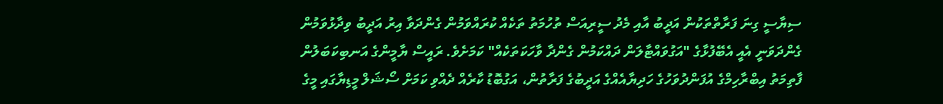ސިޔާސީ ގިނަ ފަރާތްތަކުން އަދީބު އާއި މެދު ސީރިއަސް ތުހުމަތު ތަކެއް ކުރައްވަމުން ގެންދަވާ އިރު އަދީބު ވިދާޅުވަމުން ގެންދަވަނީ އެއީ އެބޭފުޅާގެ "އަގުވައްޓާލަން ދައްކަމުން ގެންދާ ވާހަކަތަކެއް" ކަމަށެވެ. ރައީސް ޔާމީންގެ އަނބިކަބަލުން ފާތިމަތު އިބްރާހިމްގެ އުފަންދުވަހުގެ ހަދިޔާއެއްގެ އަދީބުގެ ފަރާތުން، އަގުބޮޑު ކާރެއް ދެއްވި ކަމަށް ސޯޝަލް މީޑިޔާގައި މީގެ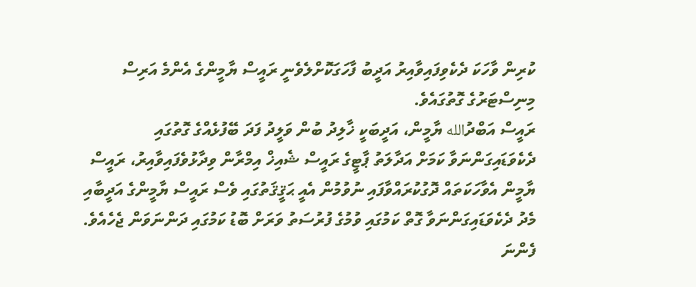ކުރިން ވާހަކަ ދެކެވިފައިވާއިރު އަދީބު ފާހަގަކޮށްލެވެނީ ރައީސް ޔާމީންގެ އެންމެ އަރިސް މިނިސްޓަރުގެ ގޮތުގައެވެ.
ރައީސް އަބްދުالله ޔާމީން، އަދީބަކީ ޚާލިދު ބުން ވަލީދު ފަދަ ބޭފުޅެއްގެ ގޮތުގައި ދެކެވަޑައިގަންނަވާ ކަމަށް އަދާލަތު ޕާޓީގެ ރައީސް ޝެއިޚް އިމްރާން ވިދާޅުވެފައިވާއިރު، ރައީސް ޔާމީން އެވާހަކަތައް ދޮގުކުރައްވާފައި ނުވުމުން އެއީ ޙަޤީޤަތުގައި ވެސް ރައީސް ޔާމީންގެ އަދީބާއި މެދު ދެކެވަޑައިގަންނަވާ ގޮތް ކަމުގައި ވުމުގެ ފުރުސަތު ވަރަށް ބޮޑު ކަމުގައި ދަންނަވަން ޖެހެއެވެ.
ފެންނަ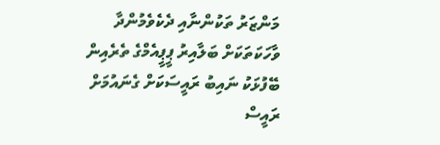މަންޒަރު ތަކުންނާއި ދެކެވެމުންދާ ވާހަކަތަކަށް ބަލާއިރު ޕީޕީއެމްގެ ތެރެއިން ބޭފުޅަކު ނައިބު ރައީސަކަށް ގެނައުމަށް ރައީސް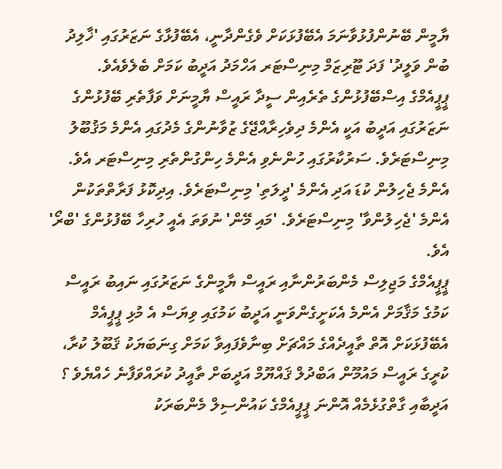ޔާމީން ބޭނުންފުޅުވާނަމަ އެބޭފުޅަކަށް ވެގެންދާނީ، އެބޭފުޅާގެ ނަޒަރުގައި 'ޚާލިދު ބުން ވަލީދު' ފަދަ ޓޫރިޒަމް މިނިސްޓަރ އަހްމަދު އަދީބު ކަމަށް ބެލެވެއެވެ.
ޕީޕީއެމްގެ އިސްބޭފުޅުންގެ ތެރެއިން ސީދާ ރައީސް ޔާމީނަށް ވަފާތެރި ބޭފުޅުންގެ ނަޒަރުގައި އަދީބު އަކީ އެންމެ ދިވެހިރާއްޖޭގެ ޒުވާނުންގެ މެދުގައި އެންމެ މަޤުބޫލު މިނިސްޓަރެވެ. ސަރުކާރުގައި ހުންނެވި އެންމެ ހިންގުންތެރި މިނިސްޓަރ އެވެ. އެންމެ ޖެހިލުން ކުޑަ އަދި އެންމެ 'ދީލަތި' މިނިސްޓަރެވެ. އިދިކޮޅު ފަރާތްތަކުން އެންމެ 'ޖެހިލުންވާ' މިނިސްޓަރެވެ. 'މައި މޭން' ނުވަތަ އެއީ ހުރިހާ ބޭފުޅުންގެ 'ބްރޯ' އެވެ.
ޕީޕީއެމްގެ މަޖިލިސް މެންބަރުންނާއި ރައީސް ޔާމީންގެ ނަޒަރުގައި ނައިބު ރައީސް ކަމުގެ މަޤާމަށް އެންމެ އެކަށީގެންވަނީ އަދީބު ކަމުގައި ވިޔަސް އެ މުޅި ޕީޕީއެމް އެބޭފުޅަކަށް އޮތް ތާއީދެއްގެ މައްޗަށް ބިނާވެފައިވާ ކަމަށް ގިނަބަޔަކު ޤަބޫލު ކުރާ، ކުރީގެ ރައީސް މައުމޫން އަބްދުލް ޤައްޔޫމް އަދީބަށް ތާއީދު ކުރައްވަފާނެ ހެއްޔެވެ ؟
އަދީބާއި ގާތްގުޅެމެއް އޮންނަ ޕީޕީއެމްގެ ކައުންސިލް މެންބަރަކު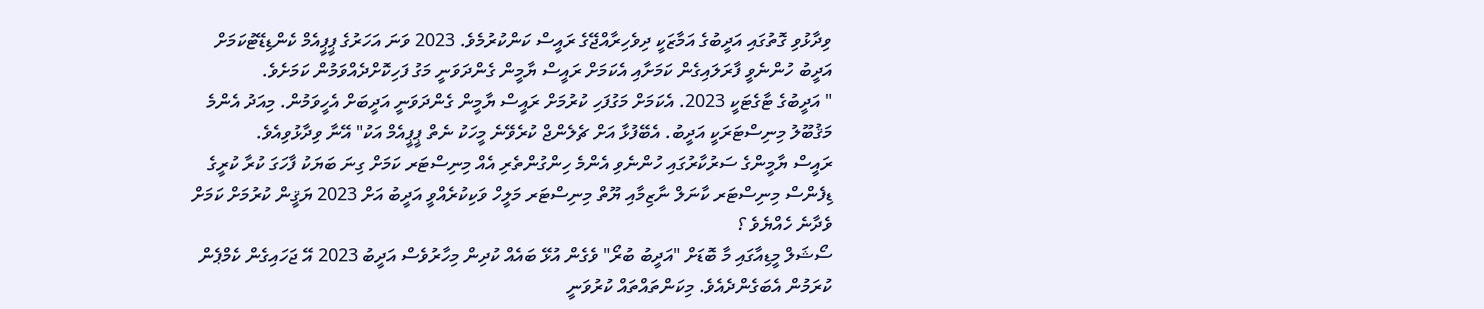ވިދާޅުވި ގޮތުގައި އަދީބުގެ އަމާޒަކީ ދިވެހިރާއްޖޭގެ ރައީސް ކަންކުރުމެވެ. 2023 ވަނަ އަހަރުގެ ޕީޕީއެމް ކެންޑިޑޭޓުކަމަށް އަދީބު ހުންނެވީ ފާރަލައިގެން ކަމަށާއި އެކަމަށް ރައީސް ޔާމީން ގެންދަވަނީ މަގު ފަހިކޮށްދެއްވަމުން ކަމަށެވެ.
" އަދީބުގެ ޓާގެޓަކީ 2023. އެކަމަށް މަގުފަހި ކުރުމަށް ރައީސް ޔާމީން ގެންދަވަނީ އަދީބަށް އެހީވަމުން. މިއަދު އެންމެ މަޤުބޫލު މިނިސްޓަރަކީ އަދީބު. އެބޭފުޅާ އަށް ޗެލެންޖް ކުރެވޭނެ މީހަކު ނެތް ޕީޕީއެމް އަކު" އޭނާ ވިދާޅުވިއެވެ.
ރައީސް ޔާމީންގެ ސަރުކާރުގައި ހުންނެވި އެންމެ ހިންގުންތެރި އެއް މިނިސްޓަރ ކަމަށް ގިނަ ބަޔަކު ފާހަގަ ކުރާ ކުރީގެ ޑިފެންސް މިނިސްޓަރ ކާނަލް ނާޒިމާއި ޔޫތް މިނިސްޓަރ މަލީހް ވަކިކުރެއްވީ އަދީބު އަށް 2023 ޔަޤީން ކުރުމަށް ކަމަށް ވެދާނެ ހެއްޔެވެ ؟
ސޯޝަލް މީޑިއާގައި މާ ބޮޑަށް "އަދީބު ބުރޯ" ވެގެން އުޅޭ ބައެއް ކުދިން މިހާރުވެސް އަދީބު 2023 އޭ ޖަހައިގެން ކެމްޕެން ކުރަމުން އެބަގެންދެއެވެ. މިކަންތައްތައް ކުރުވަނީ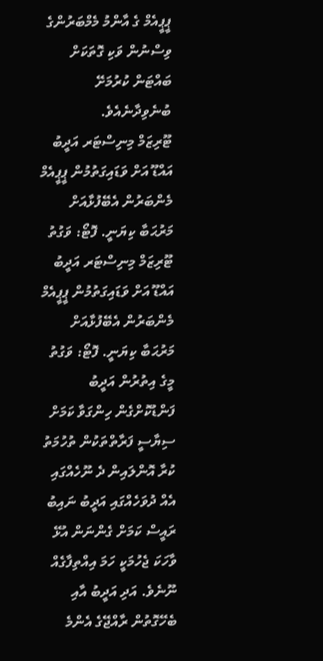ޕީޕީއެމް ގެ އާންމު މެމްބަރުންގެ ވިސްނުން ވަކި ގޮތަކަށް ބައްޓަން ކުރުމަށޭ ބުނެވިދާނެއެވެ.
ޓޫރިޒަމް މިނިސްޓަރ އަދީބު އައްޑޫ އަށް ވަޑައިގަތުމުން ޕީޕީއެމް މެންބަރުން އެބޭފުޅާއަށް މަރުޙަބާ ކިޔަނީ. ފޮޓޯ: ވަގުތު
ޓޫރިޒަމް މިނިސްޓަރ އަދީބު އައްޑޫ އަށް ވަޑައިގަތުމުން ޕީޕީއެމް މެންބަރުން އެބޭފުޅާއަށް މަރުޙަބާ ކިޔަނީ. ފޮޓޯ: ވަގުތު
މީގެ އިތުރުން އަދީބު ފަންޑުކޮށްގެން ހިންގަވާ ކަމަށް ސިޔާސީ ފަރާތްތަކުން ތުހުމަތު ކުރާ އޮންލައިން ދެ ނޫހެއްގައި އެއް ދުވަހެއްގައި އަދީބު ނައިބު ރައީސް ކަމަށް ގެންނަން އުޅޭ ވާހަކަ ޖެހުމަކީ ހަމަ އިއްތިފާގެއް ނޫނެވެ. އަދި އަދީބު އާއި ބެހޭގޮތުން ރާއްޖޭގެ އެންމެ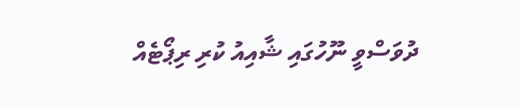ދުވަސްވީ ނޫހުގައި ޝާއިއު ކުރި ރިޕޯޓެއް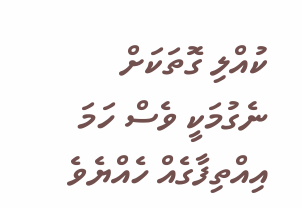ކުއްލި ގޮތަކަށް ނެގުމަކީ ވެސް ހަމަ އިއްތިފާގެއް ހެއްޔެވެ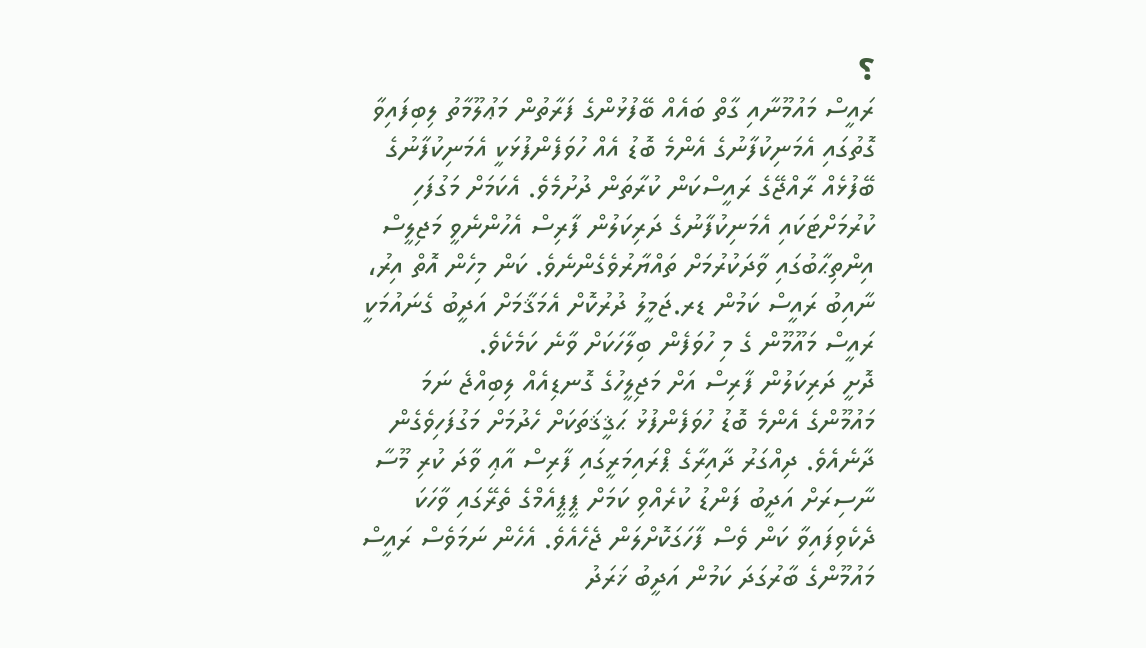؟
ރައީސް މައުމޫނާއި ގާތް ބައެއް ބޭފުޅުންގެ ފަރާތުން މަޢުލޫމާތު ލިބިފައިވާ ގޮތުގައި އެމަނިކުފާނުގެ އެންމެ ބޮޑު އެއް ހުވަފެންފުޅަކީ އެމަނިކުފާނުގެ ބޭފުޅެއް ރާއްޖޭގެ ރައީސްކަން ކުރާތަން ދުށުމެވެ. އެކަމަށް މަގުފަހި ކުރުމަށްޓަކައި އެމަނިކުފާނުގެ ދަރިކަލުން ފާރިސް އެހުންނެވީ މަޖިލީސް އިންތިޙާބުގައި ވާދަކުރުމަށް ތައްޔާރުވެގެންނެވެ. ކަން މިހެން އޮތް އިރު، ނާއިބު ރައީސް ކަމުން ޑރ.ޖަމީލު ދުރުކޮށް އެމަޤާމަށް އަދީބު ގެނައުމަކީ ރައީސް މައޫމޫން ގެ މި ހުވަފެން ބިލާހަކަށް ވާނެ ކަމެކެވެ.
ދޮށީ ދަރިކަލުން ފާރިސް އަށް މަޖިލީހުގެ ގޮނޑިއެއް ލިބިއްޖެ ނަމަ މައުމޫންގެ އެންމެ ބޮޑު ހުވަފެންފުޅު ޙަޤީޤަތަކަށް ހެދުމަށް މަގުފަހިވެގެން ދާނެއެވެ. ދިއްގަރު ދާއިރާގެ ޕްރައިމަރީގައި ފާރިސް އާޢި ވާދަ ކުރި މޫސާ ނާސިރަށް އަދީބު ފަންޑު ކުރެއްވި ކަމަށް ޕީޕީއެމްގެ ތެރޭގައި ވާހަކަ ދެކެވިފައިވާ ކަން ވެސް ފާހަގަކޮށްލަން ޖެހެއެވެ. އެހެން ނަމަވެސް ރައީސް މައުމޫންގެ ބާރުގަދަ ކަމުން އަދީބު ޚަރަދު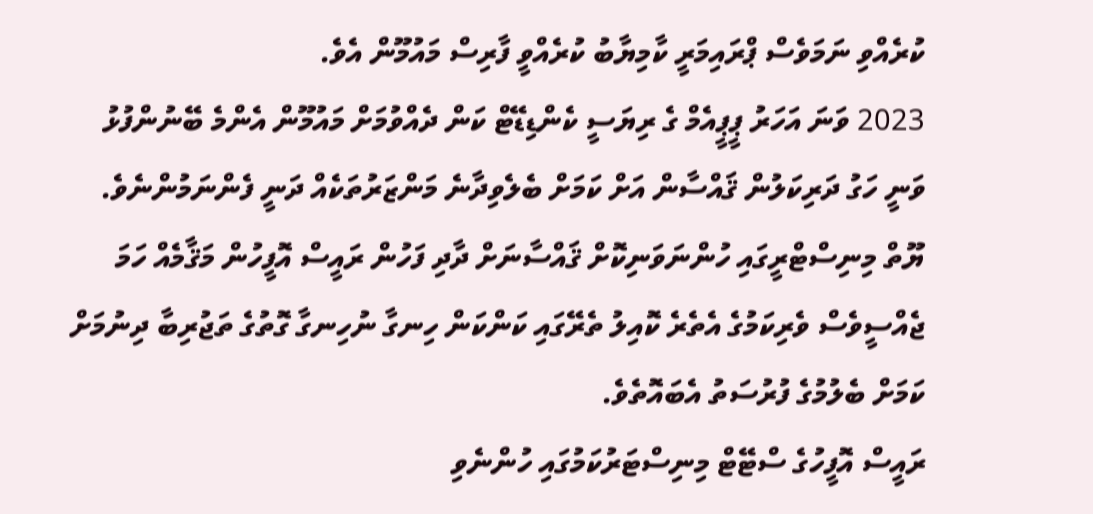ކުރެއްވި ނަމަވެސް ޕްރައިމަރީ ކާމިޔާބު ކުރެއްވީ ފާރިސް މައުމޫން އެވެ.
2023 ވަނަ އަހަރު ޕީޕީއެމް ގެ ރިޔަސީ ކެންޑިޑޭޓް ކަން ދެއްވުމަށް މައުމޫން އެންމެ ބޭނުންފުޅު ވަނީ ހަގު ދަރިކަލުން ޤައްސާން އަށް ކަމަށް ބެލެވިދާނެ މަންޒަރުތަކެއް ދަނީ ފެންނަމުންނެވެ. ޔޫތް މިނިސްޓްރީގައި ހުންނަވަނިކޮށް ޤައްސާނަށް ދާދި ފަހުން ރައީސް އޮފީހުން މަޤާމެއް ހަމަ ޖެއްސީވެސް ވެރިކަމުގެ އެތެރެ ކޮއިލު ތެރޭގައި ކަންކަން ހިނގާ ނުހިނގާ ގޮތުގެ ތަޖުރިބާ ދިނުމަށް ކަމަށް ބެލުމުގެ ފުރުސަތު އެބައޮތެވެ.
ރައީސް އޮފީހުގެ ސްޓޭޓް މިނިސްޓަރުކަމުގައި ހުންނެވި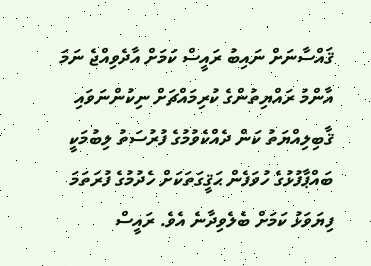ޤައްސާނަށް ނައިބު ރައީސް ކަމަށް އާދެވިއްޖެ ނަމަ އާންމު ރައްޔިތުންގެ ކުރިމައްޗަށް ނިކުންނަވައި ޤާބިލިއްޔަތު ކަން ދެއްކެވުމުގެ ފުރުސަތު ލިބުމަކީ ބައްޕާފުޅުގެ ހުވަފެން ޙަޤީގަތަކަށް ހެދުމުގެ ފުރަތަމަ ފިޔަވަޅު ކަމަށް ބެލެވިދާނެ އެވެ. ރައީސް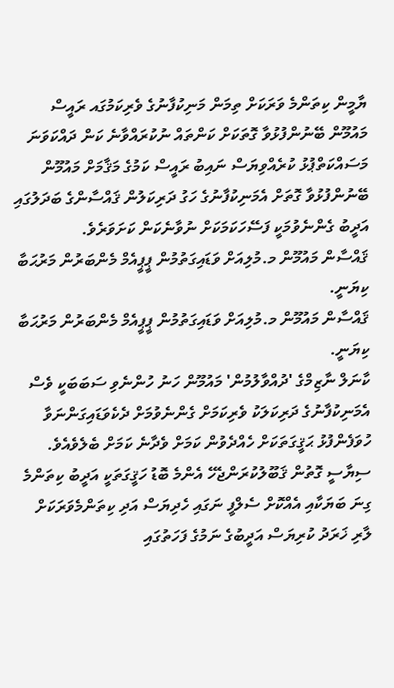ޔާމީން ކިތަންމެ ވަރަކަށް ތިމަން މަނިކުފާނުގެ ވެރިކަމުގައ ރައީސް މައުމޫން ބޭނުންފުޅުވާ ގޮތަކަށް ކަންތައް ނުކުރައްވާނެ ކަން ދައްކަވަނަ މަސައްކަތްޕުޅު ކުރެއްވިޔަސް ނައިބު ރައީސް ކަމުގެ މަޤާމަށް މައުމޫން ބޭނުންފުޅުވާ ގޮތަށް އެމަނިކުފާނުގެ ހަގު ދަރިކަލުން ޤައްސާންގެ ބަދަލުގައި އަދީބު ގެންނެވުމަކީ ފަސޭހަކަމަކަށް ނުވާނެކަން ކަށަވަރެވެ.
ޤައްސާން މައުމޫން މ.މުލިއަށް ވަޑައިގަތުމުން ޕީޕީއެމް މެންބަރުން މަރުޙަބާ ކިޔަނީ.
ޤައްސާން މައުމޫން މ.މުލިއަށް ވަޑައިގަތުމުން ޕީޕީއެމް މެންބަރުން މަރުޙަބާ ކިޔަނީ.
ކާނަލް ނާޒިމްގެ 'ދުއްވާލުމުން' މައުމޫން ހަނު ހުންނެވި ސަބަބަކީ ވެސް އެމަނިކުފާނުގެ ދަރިކަލަކު ވެރިކަމަށް ގެންނެވުމަށް ދެކެވަޑައިގަންނަވާ ހުވަފެންފުޅު ޙަޤީގަތަކަށް ހެއްދެވުން ކަމަށް ވެދާނެ ކަމަށް ބެލެވެއެވެ.
ސިޔާސީ ގޮތުން ޤަބޫލުކުރަންޖެހޭ އެންމެ ބޮޑު ހަޤީގަތަކީ އަދީބު ކިތަންމެ ގިނަ ބަޔަކާއި އެއްކޮށް ސެލްފީ ނަގައި ހެދިޔަސް އަދި ކިތަންމެވަރަކަށް ލާރި ޚަރަދު ކުރިޔަސް އަދީބުގެ ނަމުގެ ފަހަތުގައި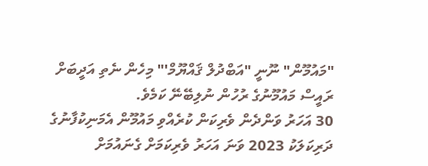"މައުމޫން" ނޫނީ "އަބްދުލް ޤައްޔޫމް'" މިހެން ނެތި އަދީބަށް ރައީސް މައުމޫނުގެ ރުހުން ނުލިބޭނޭ ކަމެވެ.
30 އަހަރު ވަންދެން ވެރިކަން ކުރެއްވި މައުމޫން އެމަނިކުފާނުގެ ދަރިކަލަކު 2023 ވަނަ އަހަރު ވެރިކަމަށް ގެނައުމަށް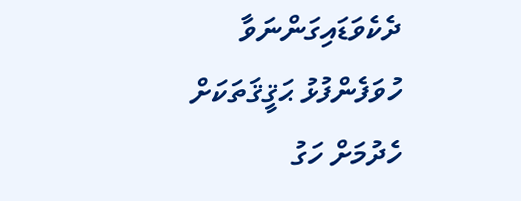ދެކެވަޑައިގަންނަވާ ހުވަފެންފުޅު ޙަޤީޤަތަކަށް ހެދުމަށް ހަގު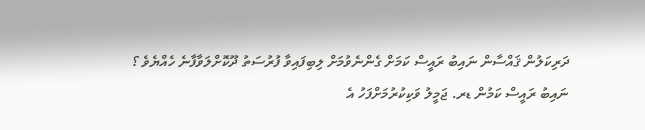ދަރިކަލުން ޤައްސާން ނައިބު ރައީސް ކަމަށް ގެންނެވުމަށް ލިބިފައިވާ ފުރުސަތު ދޫކޮށްލަވާފާނެ ހެއްޔެވެ ؟
ނައިބު ރައީސް ކަމުން ޑރ. ޖަމީލު ވަކިކުރުމަށްފަހު އެ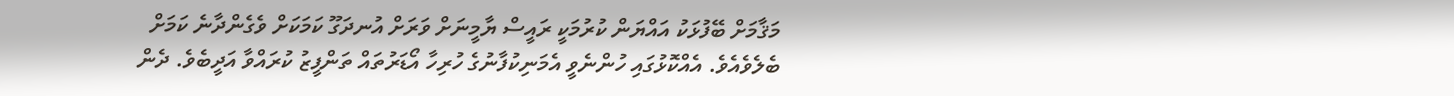މަޤާމަށް ބޭފުޅަކު އައްޔަން ކުރުމަކީ ރައީސް ޔާމީނަށް ވަރަށް އުނދަގޫ ކަމަކަށް ވެގެންދާނެ ކަމަށް ބެލެވެއެވެ. އެއްކޮޅުގައި ހުންނެވީ އެމަނިކުފާނުގެ ހުރިހާ އޯޑަރުތައް ތަންފީޒު ކުރައްވާ އަދީބެވެ. ދެން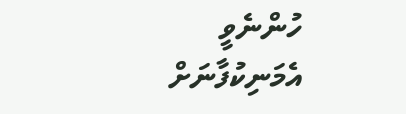ހުންނެވީ އެމަނިކުފާނަށް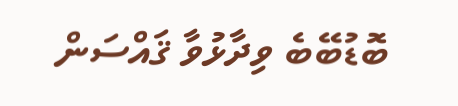ބޮޑުބޭބެ ވިދާޅުވާ ޤައްސަން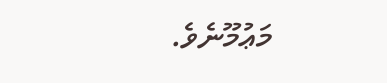މަޢުމޫނެވެ.